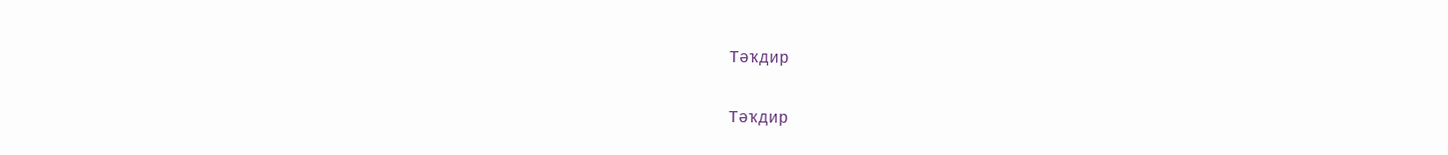Тәҡдир

Тәҡдир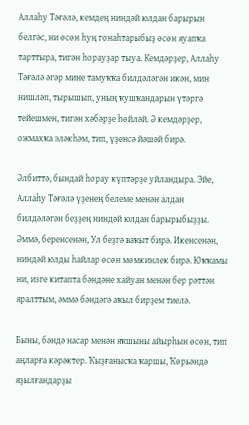Аллаһу Тәғәлә, кемдең ниндәй юлдан барырын белгәс, ни өсөн һуң гонаһтарыбыҙ өсөн яуапҡа тарттыра, тигән һорауҙар тыуа. Кемдәрҙер, Аллаһу Тәғәлә әгәр мине тамуҡҡа билдәләгән икән, мин нишләп, тырышып, уның ҡушҡандарын үтәргә тейешмен, тигән хәбәрҙе һөйләй. Ә кемдәрҙер, ожмахҡа эләкһәм, тип, үҙенсә йәшәй бирә.

Әлбиттә, бындай һорау күптәрҙе уйландыра. Эйе, Аллаһу Тәғәлә үҙенең белеме менән алдан билдәләгән беҙҙең ниндәй юлдан барырыбыҙҙы. Әммә, беренсенән, Ул беҙгә ваҡыт бирә. Икенсенән, ниндәй юлды һайлар өсөн мөмкинлек бирә. Юҡҡамы ни, изге китапта бәндәне хайуан менән бер рәттән яралттым, әммә бәндәгә аҡыл бирҙем тиелә.

Быны, бәндә насар менән яҡшыны айырһын өсөн, тип аңларға кәрәктер. Ҡыҙғанысҡа ҡаршы, Ҡөрьәндә яҙылғандарҙы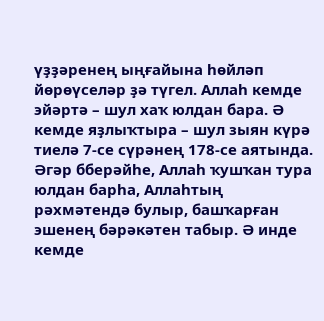үҙҙәренең ыңғайына һөйләп йөрөүселәр ҙә түгел. Аллаһ кемде эйәртә – шул хаҡ юлдан бара. Ә кемде яҙлыҡтыра – шул зыян күрә тиелә 7-се сүрәнең 178-се аятында. Әгәр бберәйһе, Аллаһ ҡушҡан тура юлдан барһа, Аллаһтың рәхмәтендә булыр, башҡарған эшенең бәрәкәтен табыр. Ә инде кемде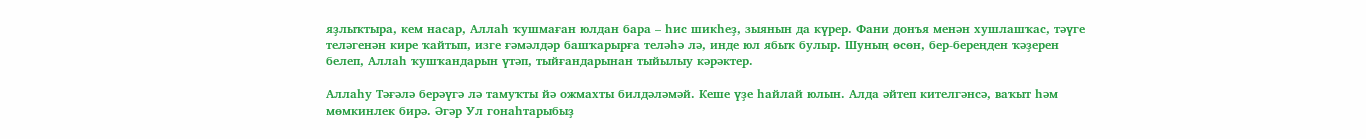яҙлыҡтыра, кем насар, Аллаһ ҡушмаған юлдан бара – һис шикһеҙ, зыянын да күрер. Фани донъя менән хушлашҡас, тәүге теләгенән кире ҡайтып, изге ғәмәлдәр башҡарырға теләһә лә, инде юл ябыҡ булыр. Шуның өсөн, бер-береңден ҡәҙерен белеп, Аллаһ ҡушҡандарын үтәп, тыйғандарынан тыйылыу кәрәктер.

Аллаһу Тәғәлә берәүгә лә тамуҡты йә ожмахты билдәләмәй. Кеше үҙе һайлай юлын. Алда әйтеп кителгәнсә, ваҡыт һәм мөмкинлек бирә. Әгәр Ул гонаһтарыбыҙ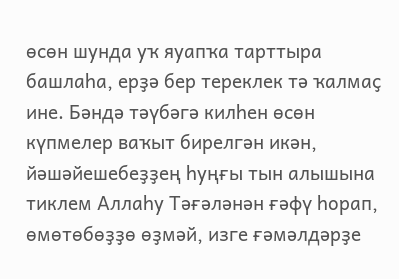өсөн шунда уҡ яуапҡа тарттыра башлаһа, ерҙә бер тереклек тә ҡалмаҫ ине. Бәндә тәүбәгә килһен өсөн күпмелер ваҡыт бирелгән икән, йәшәйешебеҙҙең һуңғы тын алышына тиклем Аллаһу Тәғәләнән ғәфү һорап, өмөтөбөҙҙө өҙмәй, изге ғәмәлдәрҙе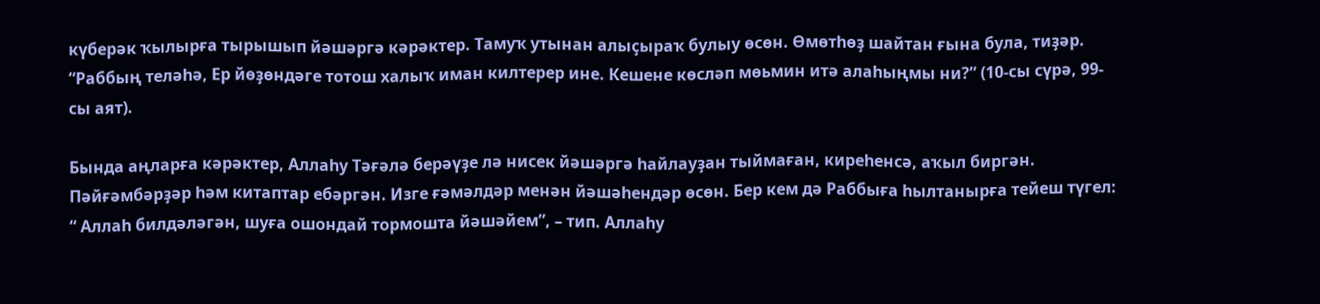күберәк ҡылырға тырышып йәшәргә кәрәктер. Тамуҡ утынан алыҫыраҡ булыу өсөн. Өмөтһөҙ шайтан ғына була, тиҙәр. “Раббың теләһә, Ер йөҙөндәге тотош халыҡ иман килтерер ине. Кешене көсләп мөьмин итә алаһыңмы ни?” (10-сы сүрә, 99-сы аят).

Бында аңларға кәрәктер, Аллаһу Тәғәлә берәүҙе лә нисек йәшәргә һайлауҙан тыймаған, киреһенсә, аҡыл биргән. Пәйғәмбәрҙәр һәм китаптар ебәргән. Изге ғәмәлдәр менән йәшәһендәр өсөн. Бер кем дә Раббыға һылтанырға тейеш түгел: “ Аллаһ билдәләгән, шуға ошондай тормошта йәшәйем”, – тип. Аллаһу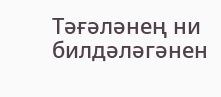Тәғәләнең ни билдәләгәнен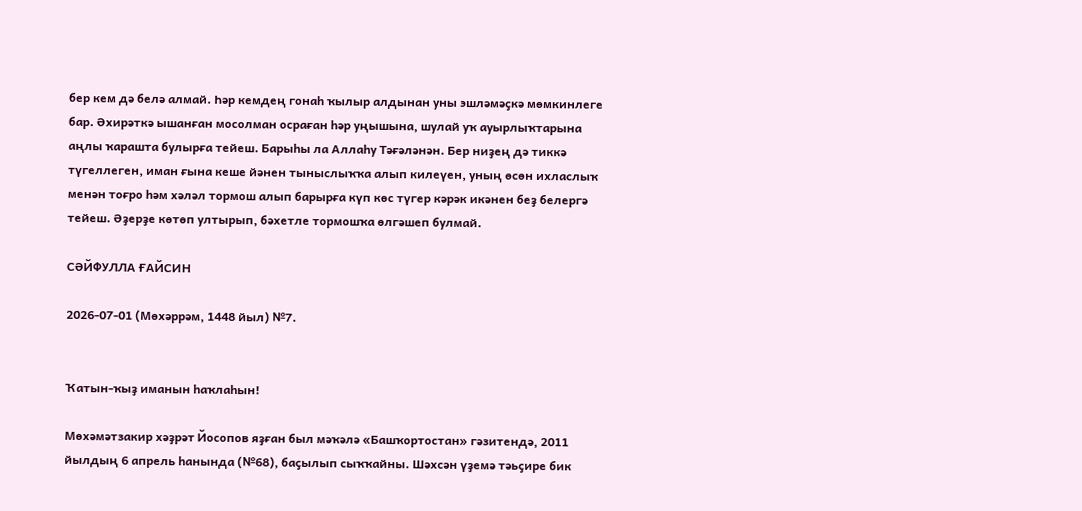бер кем дә белә алмай. Һәр кемдең гонаһ ҡылыр алдынан уны эшләмәҫкә мөмкинлеге бар. Әхирәткә ышанған мосолман осраған һәр уңышына, шулай уҡ ауырлыҡтарына аңлы ҡарашта булырға тейеш. Барыһы ла Аллаһу Тәғәләнән. Бер ниҙең дә тиккә түгеллеген, иман ғына кеше йәнен тыныслыҡҡа алып килеүен, уның өсөн ихласлыҡ менән тоғро һәм хәләл тормош алып барырға күп көс түгер кәрәк икәнен беҙ белергә тейеш. Әҙерҙе көтөп ултырып, бәхетле тормошҡа өлгәшеп булмай.

СӘЙФУЛЛА ҒАЙСИН

2026-07-01 (Мөхәррәм, 1448 йыл) №7.


Ҡатын-ҡыҙ иманын һаҡлаһын!

Мөхәмәтзакир хәҙрәт Йосопов яҙған был мәҡәлә «Башҡортостан» гәзитендә, 2011 йылдың 6 апрель һанында (№68), баҫылып сыҡҡайны. Шәхсән үҙемә тәьҫире бик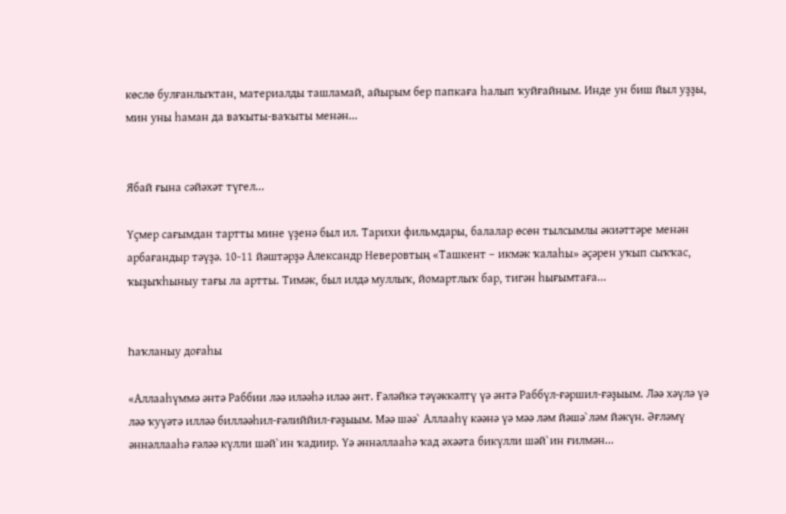көслө булғанлыҡтан, материалды ташламай, айырым бер папкаға һалып ҡуйғайным. Инде ун биш йыл уҙҙы, мин уны һаман да ваҡыты-ваҡыты менән...


Ябай ғына сәйәхәт түгел...

Үҫмер сағымдан тартты мине үҙенә был ил. Тарихи фильмдары, балалар өсөн тылсымлы әкиәттәре менән арбағандыр тәүҙә. 10-11 йәштәрҙә Александр Неверовтың «Ташкент – икмәк ҡалаһы» әҫәрен уҡып сыҡҡас, ҡыҙыҡһыныу тағы ла артты. Тимәк, был илдә муллыҡ, йомартлыҡ бар, тигән һығымтаға...


Һаҡланыу доғаһы

«Аллааһүммә әнтә Раббии ләә иләәһә иләә әнт. Ғәләйкә тәүәккәлтү үә әнтә Раббүл-ғәршил-ғәҙыым. Ләә хәүлә үә ләә ҡуүәтә илләә билләәһил-ғәлиййил-ғәҙыым. Мәә шәә` Аллааһү кәәнә үә мәә ләм йәшә`ләм йәкүн. Әғләмү әннәллааһә ғәләә күлли шәй`ин ҡадиир. Үә әннәллааһә ҡад әхәәта бикүлли шәй`ин ғилмән...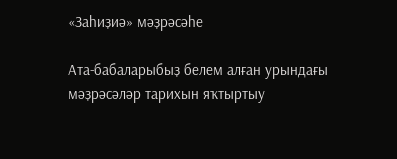«Заһиҙиә» мәҙрәсәһе

Ата-бабаларыбыҙ белем алған урындағы мәҙрәсәләр тарихын яҡтыртыу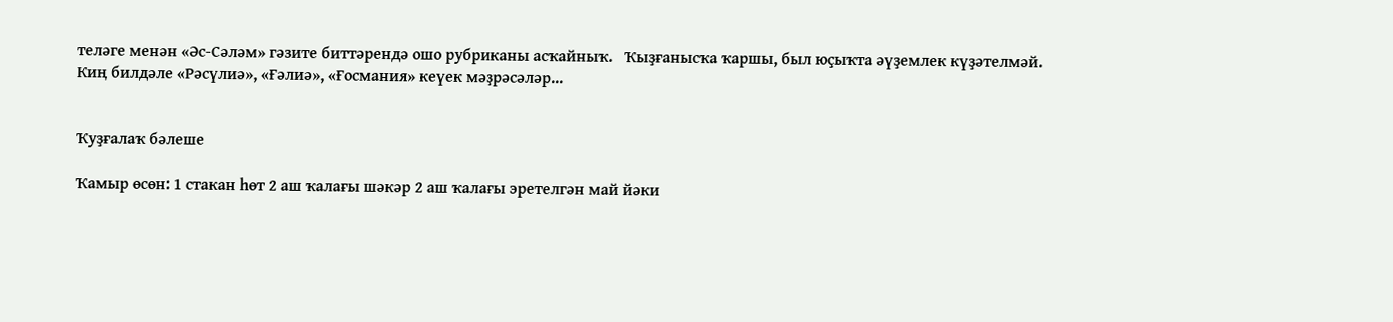теләге менән «Әс-Сәләм» гәзите биттәрендә ошо рубриканы асҡайныҡ.   Ҡыҙғанысҡа ҡаршы, был юҫыҡта әүҙемлек күҙәтелмәй. Киң билдәле «Рәсүлиә», «Ғәлиә», «Ғосмания» кеүек мәҙрәсәләр...


Ҡуҙғалаҡ бәлеше

Ҡамыр өсөн: 1 стакан һөт 2 аш ҡалағы шәкәр 2 аш ҡалағы эретелгән май йәки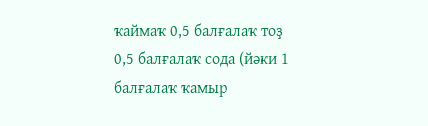ҡаймаҡ 0,5 балғалаҡ тоҙ 0,5 балғалаҡ сода (йәки 1 балғалаҡ ҡамыр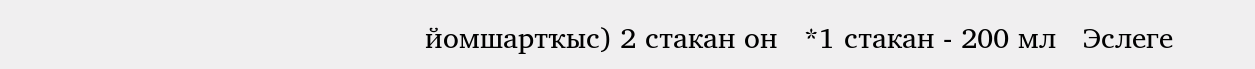йомшартҡыс) 2 стакан он   *1 стакан - 200 мл   Эслеге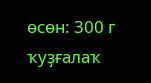өсөн: 300 г ҡуҙғалаҡ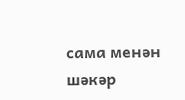сама менән шәкәр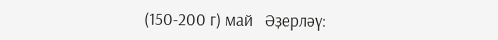(150-200 г) май   Әҙерләү: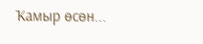Ҡамыр өсөн...